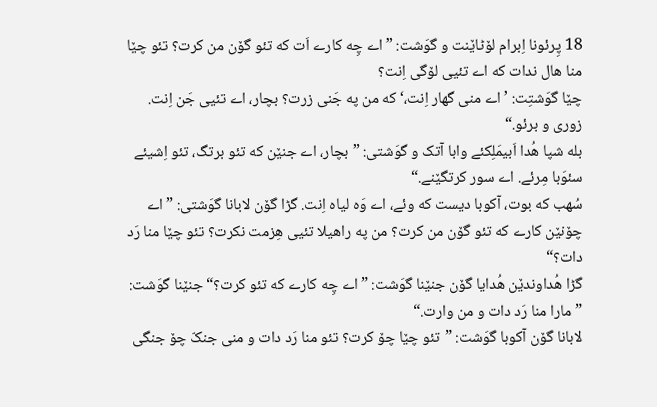18 پِرئونا اِبرام لۆٹاێنت و گوَشت: ”اے چِه کارے اَت که تئو گۆن من کرت؟ تئو چێا منا هال ندات که اے تئیی لۆگی اِنت؟
چێا گوَشتِت: ’اے منی گهار اِنت،‘ که من په جَنی زرت؟ بچار، اے تئیی جَن اِنت. زوری و برئو.“
بله شپا هُدا اَبیمَلِکئے وابا آتک و گوَشتی: ”بچار، اے جنێن که تئو برتگ، تئو اِشیئے سئوَبا مِرئے. اے سور کرتگێنے.“
سُهب که بوت، آکوبا دیست که وئے، اے وَه لیاه اِنت. گڑا گۆن لابانا گوَشتی: ”اے چۆنێن کارے که تئو گۆن من کرت؟ من په راهیلا تئیی هِزمت نکرت؟ تئو چێا منا رَد دات؟“
گڑا هُداوندێن هُدایا گۆن جنێنا گوَشت: ”اے چِه کارے که تئو کرت؟“ جنێنا گوَشت: ”مارا منا رَد دات و من وارت.“
لابانا گۆن آکوبا گوَشت: ”تئو چێا چۆ کرت؟ تئو منا رَد دات و منی جنکّ چۆ جنگی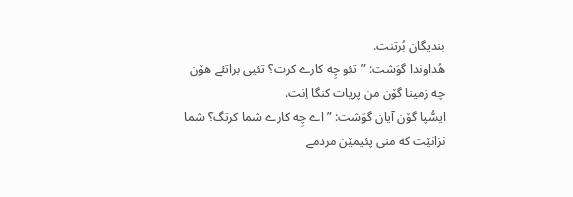بندیگان بُرتنت.
هُداوندا گوَشت: ”تئو چِه کارے کرت؟ تئیی براتئے هۆن چه زمینا گۆن من پریات کنگا اِنت.
ایسُّپا گۆن آیان گوَشت: ”اے چِه کارے شما کرتگ؟ شما نزانێت که منی پئیمێن مردمے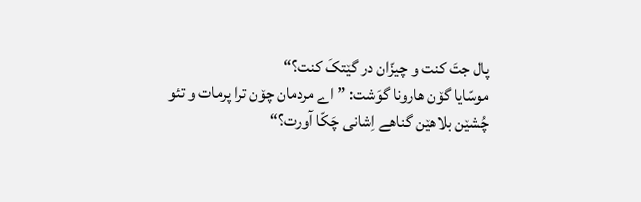پال جتَ کنت و چیزّان در گێتکَ کنت؟“
موسّایا گۆن هارونا گوَشت: ”اے مردمان چۆن ترا پرمات و تئو چُشێن بلاهێن گناهے اِشانی چَکّا آورت؟“